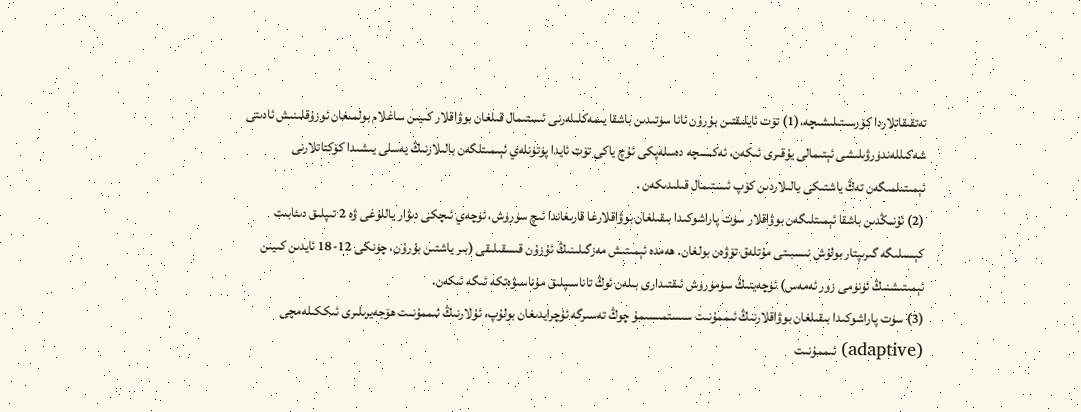تەتقىقاتلاردا كۆرسىتىلىشىچە،(1) تۆت ئايلىقتىن بۇرۇن ئانا سۈتىدىن باشقا يىمەكلىلەرنى ئىستىمال قىلغان بوۋاقلار كىيىن ساغلام بولمىغان ئوزۇقلىنىش ئادىتى شەكىللەندۈرۋىلىشى ئېتىمالى يۇقىرى ئىكەن، ئەكسىچە دەسلەپكى ئۇچ ياكى تۆت ئايدا پۈتۈنلەي ئېىمىتلگەن بالىلارنىڭ يەسلى يىشىدا كۆكتاتلارنى ئېمىتىلمىگەن تەڭ ياشتىكى بالىلاردىن كۆپ ئىستىمال قىلىدىكەن .
(2) ئۇنىڭدىن باشقا ئېمىتلىگەن بوۋاقلار سۈت پاراشوكىدا بىقىلغان بوۋاقلارغا قارىغاندا ئىچ سۈرۈش، ئۈچەي ئىچكى دىۋار ياللۇغى ۋە 2 تىپلىق دىئابىت كېسىلىگە گىرىپتار بولۇش نىسبىتى مۇتلەق تۆۋەن بولغان. ھەمدە ئېمىتىش مەزگىلىنىڭ ئۇزۇن قىسقىلىقى (بىر ياشتىن بۇرۇن، چۈنكى 12-18 ئايدىن كىيىن ئېمىتىشنىڭ ئۈنۈمى زور ئەمەس) ئۈچەينىڭ سۈمۈرۈش ئىقتىدارى بىلەن ئوڭ تاناسىپلىق مۇناسىۋەتكە ئىگە ئىكەن.
(3) سۈت پاراشوكىدا بىقىلغان بوۋاقلارنىڭ ئىممۇنىت سىستمىسىمۇ چوڭ تەسىرگە ئۇچرايدىغان بولۇپ، ئۇلارنىڭ ئىممۇنىت ھۆجەيرىلىرى ئىككىلەمچى (adaptive) ئىممۇنىت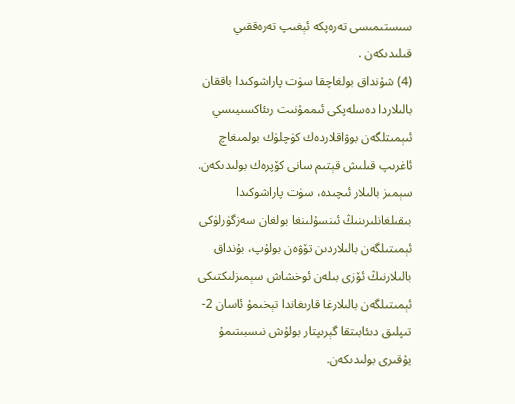سىستىمىسى تەرەپكە ئېغىپ تەرەققىي قىلىدىكەن .
(4) شۇنداق بولغاچقا سۈت پاراشوكىدا باققان بالىلاردا دەسلەپكى ئىممۇنىت رىئاكسىيىسي ئىېمىتلگەن بوۋاقلاردەك كۈچلۈك بولمىغاچ ئاغرىپ قىلىش قېتىم سانى كۆپرەك بولىدىكەن. سېمىز بالىلار ئىچىدە، سۈت پاراشوكىدا بىقىلغانلىرىنىڭ ئىنسۇلىنغا بولغان سەزگۈرلۈكى ئېمىتىلگەن بالىلاردىن تۆۋەن بولۇپ، بۇنداق بالىلارنىڭ ئۆزى بىلەن ئوخشاش سېمىزلىكتىكى ئېمىتىلگەن بالىلارغا قارىغاندا تېخىمۇ ئاسان 2-تىپلىق دىئابىتقا گېرىپتار بولۇش نىسبىتىمۇ يۇقىرى بولىدىكەن.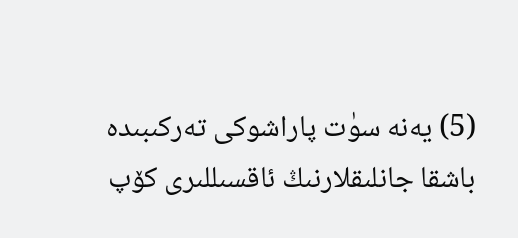(5) يەنە سۈت پاراشوكى تەركىبىدە باشقا جانلىقلارنىڭ ئاقسىللىرى كۆپ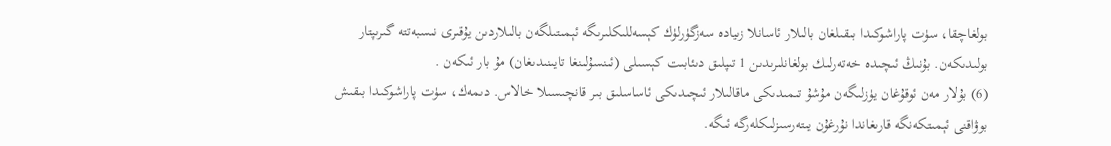بولغاچقا، سۈت پاراشوكىدا بىقىلغان بالىلار ئاسانلا زىيادە سەزگۈرلۈك كېسەللىكلىرىگە ئېمىتىلگەن بالىلاردىن يۇقىرى نىسبەتتە گىرىپتار بولىدىكەن. بۇنىڭ ئىچىدە خەتەرلىك بولغانلىرىدىن 1 تىپلىق دىئابىت كېسىلى (ئىنسۇلىنغا تايىنىدىغان) مۇ بار ئىكەن .
(6) بۇلار مەن ئوقۇغان يۈزلىگەن مۇشۇ تىمىدىكى ماقالىلار ئىچىدىكى ئاساسلىق بىر قانچىسىلا خالاس. دىمەك، سۈت پاراشوكىدا بىقىش بوۋاقنى ئېمىتكەنگە قارىغاندا نۇرغۇن يىتەرسىزلىكلەرگە ئىگە.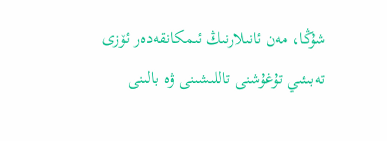شۇڭا، مەن ئانىلارنىڭ ئىمكانقەدەر ئۆزى تەبىئىي تۇغۇشنى تاللىشىنى ۋە بالىنى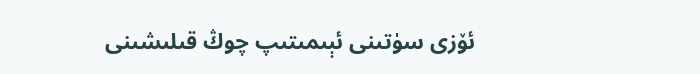ئۆزى سۈتىنى ئېىمىتىپ چوڭ قىلىشىنى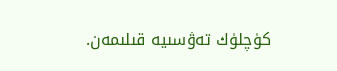كۈچلۈك تەۋسىيە قىلىمەن.